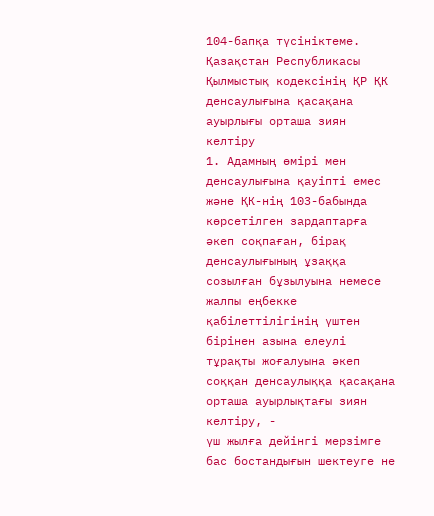104-бапқа түсініктеме. Қазақстан Республикасы Қылмыстық кодексінің ҚР ҚК денсаулығына қасақана ауырлығы орташа зиян келтіру
1. Адамның өмірі мен денсаулығына қауіпті емес және ҚК-нің 103-бабында көрсетілген зардаптарға әкеп соқпаған, бірақ денсаулығының ұзаққа созылған бұзылуына немесе жалпы еңбекке қабілеттілігінің үштен бірінен азына елеулі тұрақты жоғалуына әкеп соққан денсаулыққа қасақана орташа ауырлықтағы зиян келтіру, -
үш жылға дейінгі мерзімге бас бостандығын шектеуге не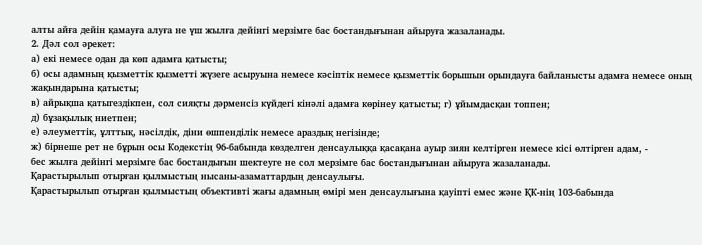алты айға дейін қамауға алуға не үш жылға дейінгі мерзімге бас бостандығынан айыруға жазаланады.
2. Дәл сол әрекет:
а) екі немесе одан да көп адамға қатысты;
б) осы адамның қызметтік қызметті жүзеге асыруына немесе кәсіптік немесе қызметтік борышын орындауға байланысты адамға немесе оның жақындарына қатысты;
в) айрықша қатыгездікпен, сол сияқты дәрменсіз күйдегі кінәлі адамға көрінеу қатысты; г) ұйымдасқан топпен;
д) бұзақылық ниетпен;
е) әлеуметтік, ұлттық, нәсілдік, діни өшпенділік немесе араздық негізінде;
ж) бірнеше рет не бұрын осы Кодекстің 96-бабында көзделген денсаулыққа қасақана ауыр зиян келтірген немесе кісі өлтірген адам, -
бес жылға дейінгі мерзімге бас бостандығын шектеуге не сол мерзімге бас бостандығынан айыруға жазаланады.
Қарастырылып отырған қылмыстың нысаны-азаматтардың денсаулығы.
Қарастырылып отырған қылмыстың объективті жағы адамның өмірі мен денсаулығына қауіпті емес және ҚК-нің 103-бабында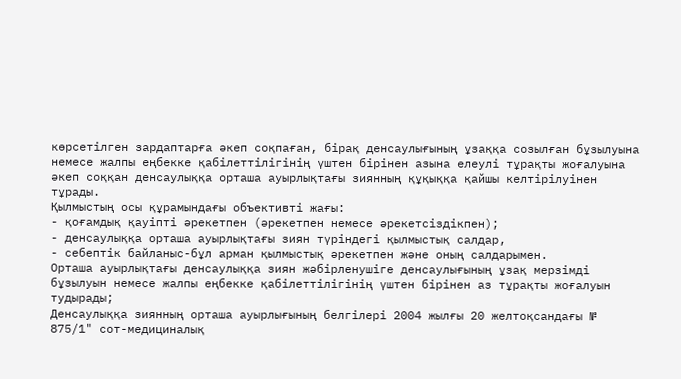көрсетілген зардаптарға әкеп соқпаған, бірақ денсаулығының ұзаққа созылған бұзылуына немесе жалпы еңбекке қабілеттілігінің үштен бірінен азына елеулі тұрақты жоғалуына әкеп соққан денсаулыққа орташа ауырлықтағы зиянның құқыққа қайшы келтірілуінен тұрады.
Қылмыстың осы құрамындағы объективті жағы:
- қоғамдық қауіпті әрекетпен (әрекетпен немесе әрекетсіздікпен);
- денсаулыққа орташа ауырлықтағы зиян түріндегі қылмыстық салдар,
- себептік байланыс-бұл арман қылмыстық әрекетпен және оның салдарымен.
Орташа ауырлықтағы денсаулыққа зиян жәбірленушіге денсаулығының ұзақ мерзімді бұзылуын немесе жалпы еңбекке қабілеттілігінің үштен бірінен аз тұрақты жоғалуын тудырады;
Денсаулыққа зиянның орташа ауырлығының белгілері 2004 жылғы 20 желтоқсандағы № 875/1" сот-медициналық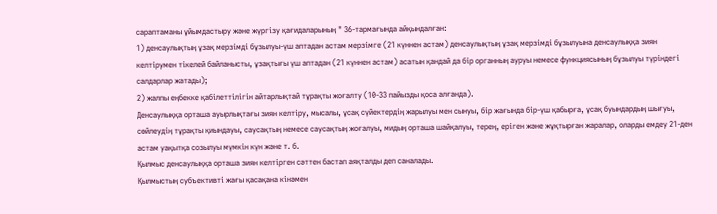сараптаманы ұйымдастыру және жүргізу қағидаларының " 36-тармағында айқындалған:
1) денсаулықтың ұзақ мерзімді бұзылуы-үш аптадан астам мерзімге (21 күннен астам) денсаулықтың ұзақ мерзімді бұзылуына денсаулыққа зиян келтірумен тікелей байланысты, ұзақтығы үш аптадан (21 күннен астам) асатын қандай да бір органның ауруы немесе функциясының бұзылуы түріндегі салдарлар жатады);
2) жалпы еңбекке қабілеттілігін айтарлықтай тұрақты жоғалту (10-33 пайызды қоса алғанда).
Денсаулыққа орташа ауырлықтағы зиян келтіру, мысалы, ұсақ сүйектердің жарылуы мен сынуы, бір жағында бір-үш қабырға, ұсақ буындардың шығуы, сөйлеудің тұрақты қиындауы, саусақтың немесе саусақтың жоғалуы, мидың орташа шайқалуы, терең, еріген және жұқтырған жаралар, оларды емдеу 21-ден астам уақытқа созылуы мүмкін күн және т. б.
Қылмыс денсаулыққа орташа зиян келтірген сәттен бастап аяқталды деп саналады.
Қылмыстың субъективті жағы қасақана кінәмен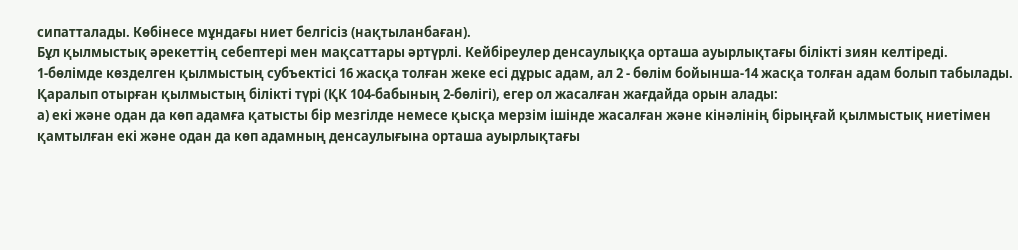сипатталады. Көбінесе мұндағы ниет белгісіз (нақтыланбаған).
Бұл қылмыстық әрекеттің себептері мен мақсаттары әртүрлі. Кейбіреулер денсаулыққа орташа ауырлықтағы білікті зиян келтіреді.
1-бөлімде көзделген қылмыстың субъектісі 16 жасқа толған жеке есі дұрыс адам, ал 2 - бөлім бойынша-14 жасқа толған адам болып табылады.
Қаралып отырған қылмыстың білікті түрі (ҚК 104-бабының 2-бөлігі), егер ол жасалған жағдайда орын алады:
а) екі және одан да көп адамға қатысты бір мезгілде немесе қысқа мерзім ішінде жасалған және кінәлінің бірыңғай қылмыстық ниетімен қамтылған екі және одан да көп адамның денсаулығына орташа ауырлықтағы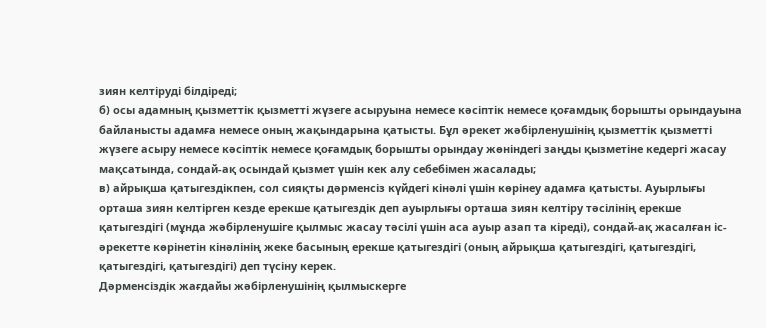зиян келтіруді білдіреді;
б) осы адамның қызметтік қызметті жүзеге асыруына немесе кәсіптік немесе қоғамдық борышты орындауына байланысты адамға немесе оның жақындарына қатысты. Бұл әрекет жәбірленушінің қызметтік қызметті жүзеге асыру немесе кәсіптік немесе қоғамдық борышты орындау жөніндегі заңды қызметіне кедергі жасау мақсатында, сондай-ақ осындай қызмет үшін кек алу себебімен жасалады;
в) айрықша қатыгездікпен, сол сияқты дәрменсіз күйдегі кінәлі үшін көрінеу адамға қатысты. Ауырлығы орташа зиян келтірген кезде ерекше қатыгездік деп ауырлығы орташа зиян келтіру тәсілінің ерекше қатыгездігі (мұнда жәбірленушіге қылмыс жасау тәсілі үшін аса ауыр азап та кіреді), сондай-ақ жасалған іс-әрекетте көрінетін кінәлінің жеке басының ерекше қатыгездігі (оның айрықша қатыгездігі, қатыгездігі, қатыгездігі, қатыгездігі) деп түсіну керек.
Дәрменсіздік жағдайы жәбірленушінің қылмыскерге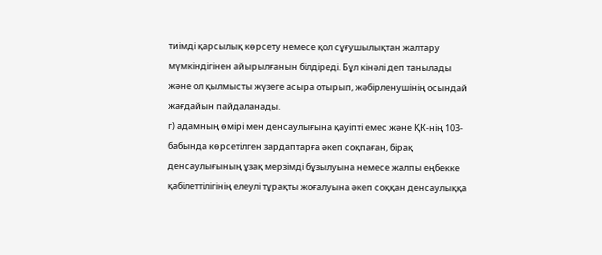тиімді қарсылық көрсету немесе қол сұғушылықтан жалтару мүмкіндігінен айырылғанын білдіреді. Бұл кінәлі деп танылады және ол қылмысты жүзеге асыра отырып, жәбірленушінің осындай жағдайын пайдаланады.
г) адамның өмірі мен денсаулығына қауіпті емес және ҚК-нің 103-бабында көрсетілген зардаптарға әкеп соқпаған, бірақ денсаулығының ұзақ мерзімді бұзылуына немесе жалпы еңбекке қабілеттілігінің елеулі тұрақты жоғалуына әкеп соққан денсаулыққа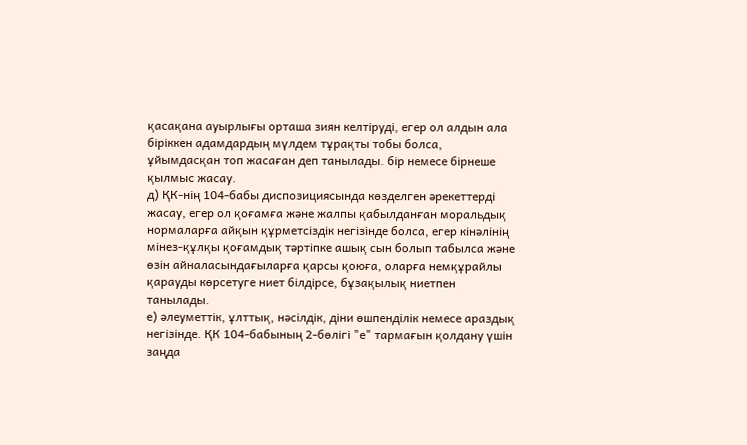қасақана ауырлығы орташа зиян келтіруді, егер ол алдын ала біріккен адамдардың мүлдем тұрақты тобы болса, ұйымдасқан топ жасаған деп танылады. бір немесе бірнеше қылмыс жасау.
д) ҚК-нің 104-бабы диспозициясында көзделген әрекеттерді жасау, егер ол қоғамға және жалпы қабылданған моральдық нормаларға айқын құрметсіздік негізінде болса, егер кінәлінің мінез-құлқы қоғамдық тәртіпке ашық сын болып табылса және өзін айналасындағыларға қарсы қоюға, оларға немқұрайлы қарауды көрсетуге ниет білдірсе, бұзақылық ниетпен танылады.
е) әлеуметтік, ұлттық, нәсілдік, діни өшпенділік немесе араздық негізінде. ҚК 104-бабының 2-бөлігі "е" тармағын қолдану үшін заңда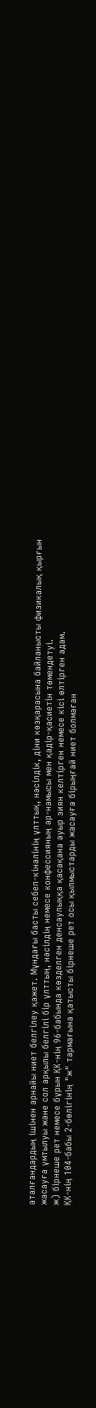аталғандардың ішінен арнайы ниет белгілеу қажет. Мұндағы басты себеп-кінәлінің ұлттық, нәсілдік, діни көзқарасына байланысты физикалық қырғын жасауға ұмтылуы және сол арқылы белгілі бір ұлттың, нәсілдің немесе конфессияның ар-намысы мен қадір-қасиетін төмендетуі.
ж) бірнеше рет немесе бұрын ҚК-нің 96-бабында көзделген денсаулыққа қасақана ауыр зиян келтірген немесе кісі өлтірген адам.
ҚК-нің 104-бабы 2-бөлігінің "ж" тармағына қатысты бірнеше рет осы қылмыстарды жасауға бірыңғай ниет болмаған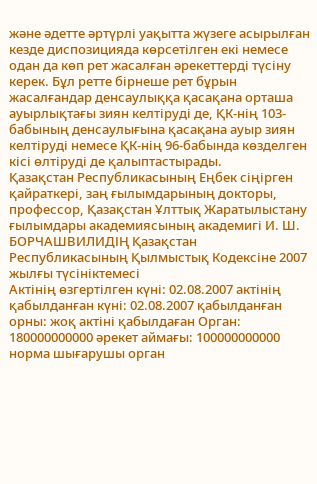және әдетте әртүрлі уақытта жүзеге асырылған кезде диспозицияда көрсетілген екі немесе одан да көп рет жасалған әрекеттерді түсіну керек. Бұл ретте бірнеше рет бұрын жасалғандар денсаулыққа қасақана орташа ауырлықтағы зиян келтіруді де, ҚК-нің 103-бабының денсаулығына қасақана ауыр зиян келтіруді немесе ҚК-нің 96-бабында көзделген кісі өлтіруді де қалыптастырады.
Қазақстан Республикасының Еңбек сіңірген қайраткері, заң ғылымдарының докторы, профессор, Қазақстан Ұлттық Жаратылыстану ғылымдары академиясының академигі И. Ш. БОРЧАШВИЛИДІҢ Қазақстан Республикасының Қылмыстық Кодексіне 2007 жылғы түсініктемесі
Актінің өзгертілген күні: 02.08.2007 актінің қабылданған күні: 02.08.2007 қабылданған орны: жоқ актіні қабылдаған Орган: 180000000000 әрекет аймағы: 100000000000 норма шығарушы орган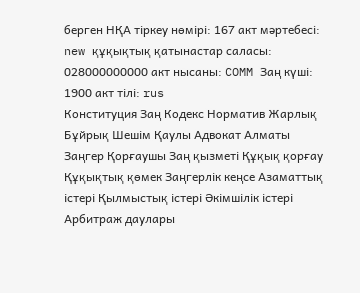берген НҚА тіркеу нөмірі: 167 акт мәртебесі: new құқықтық қатынастар саласы: 028000000000 акт нысаны: COMM Заң күші: 1900 акт тілі: rus
Конституция Заң Кодекс Норматив Жарлық Бұйрық Шешім Қаулы Адвокат Алматы Заңгер Қорғаушы Заң қызметі Құқық қорғау Құқықтық қөмек Заңгерлік кеңсе Азаматтық істері Қылмыстық істері Әкімшілік істері Арбитраж даулары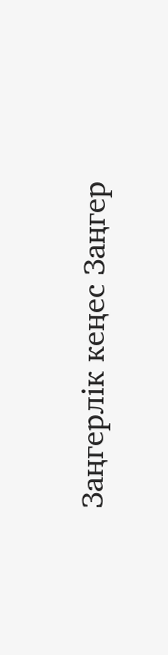Заңгерлік кеңес Заңгер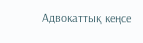Адвокаттық кеңсе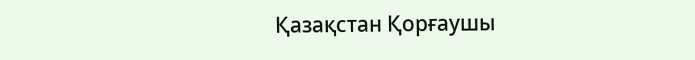Қазақстан Қорғаушы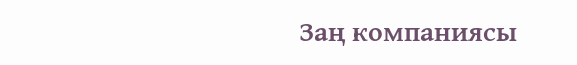Заң компаниясы